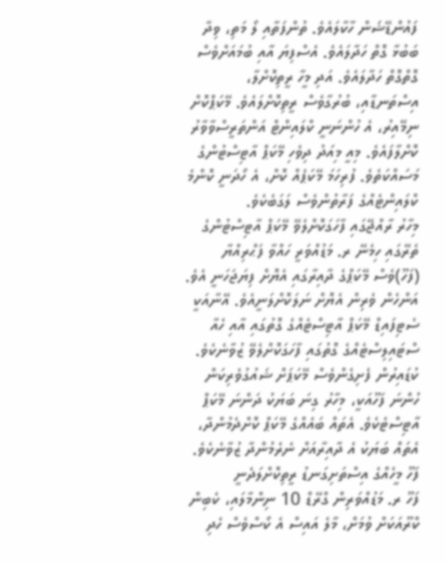ފައުންޑޭޝަން ހާކާލައެވެ. ތުންފަތާއި ލޯ މަތި، ވިދާ ބަބުޅާ ގޮތް ހަދާލައެވެ. އެސްފިޔަ އާއި ބުމައަށްވެސް ގޮތްގޮތް ހަދާލައެވެ. އަދި މީހާ ރީތިކޮށްލާ، އިސްތަނޑާއި، ބުރުގާވެސް ރީތިކޮށްލައެވެ. މޭކަޕްކޮށް ނިމޭއިރު، އެ ހުންނަނީ ކްލައިންޓް އަންތަރީސްވާވާރު ކޮށްލާފައެވެ. މިއީ މިއަދު ދިވެހި މޭކަޕް އާޓިސްޓުންގެ މަސައްކަތެވެ. ފުރިހަމަ މޭކަޕެއް ކޮށް، އެ ހޯދަނީ ކޮންމެ ކްލައިންޓެއްގެ ފަރާތުންވެސް ލަގަބެކެވެ.
މިހާރު ރާއްޖޭގައި ފާހަގަކޮށްލެވޭ މޭކަޕް އާޓިސްޓުންގެ ތެރޭގައި ހިމެނޭ ރ. މަޑުއްވަރީ ހައްވާ ފަޙްރިއްޔާ (ފަހޫ)ވެސް މޭކަޕްގެ ދާއިރާގައި އެޔޮށް ފިޔަޖަހަނީ އެވެ. އަންހެން ވެރިން އެޔޮށް ނަލަކޮށްލަނީއެވެ. އޭނާއަކީ ސެޓިފައިޑް މޭކަޕް އާޓިސްޓެއްގެ ގޮތުގައި އާއި ހެއާ ސްޓައިލިސްޓެއްގެ ގޮތުގައި ފާހަގަކޮށްލެވޭ ޒުވާނެކެވެ. ކުޑައިރުން ފެށިގެންވެސް މޭކަޕަށް ޝައުގުވެރިކަން ހުންނަ ފަހޫއަކީ، މިހާރު ގިނަ ބަޔަކު ދަންނަ މޭކަޕް އާޓިސްޓެކެވެ. އެތައް ބައެއްގެ މޭކަޕް ކޮށްދެމުންދާ، އެތައް ބަޔަކު އެ ދާއިރާއަށް ނެރެމުންދާ ޒުވާނެކެވެ.
ފަހޫ މީހެއްގެ އިސްތަށިގަނޑު ރީތިކޮށްލަދެނީ
ފަހޫ ރ. މަޑުއްވަރިން ގްރޭޑް 10 ނިންމާލައި، ކެބިން ކްރޫއަކަށް ވުމަށް، މާލެ އައިސް އެ ކޯސްވެސް ހެދި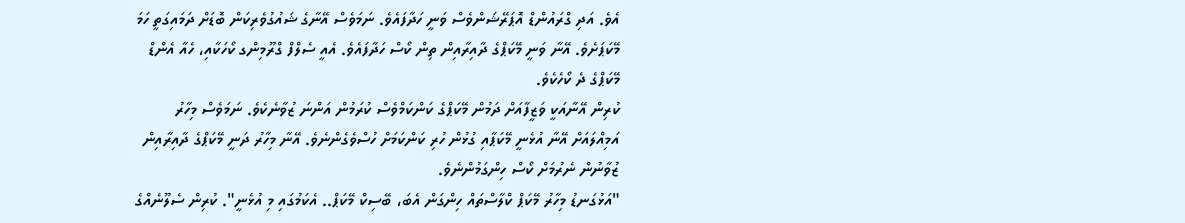އެވެ. އަދި ގްރައުންޑް އޮޕަރޭޝަންވެސް ވަނީ ހަދާފައެވެ. ނަމަވެސް އޭނާގެ ޝައުގުވެރިކަން ބޮޑަށް ދަމައިގަތީ ހަމަ މޭކަޕަށެވެ. އޭނާ ވަނީ މޭކަޕްގެ ދާއިރާއިން ތިން ކޯސް ހަދާފައެވެ. އެއީ ސެލްފް ގްރޫމިންގ ކޯހަކާއި، ހެއާ އެންޑް މޭކަޕްގެ ދެ ކޯހެކެވެ.
ކުރިން އޭނާއަކީ ވަޒީފާއަށް ދަމުން މޭކަޕްގެ ކަންކަމްވެސް ކުރަމުން އަންނަ ޒުވާނެކެވެ. ނަމަވެސް މިހާރު އަމިއްލައަށް އޭނާ އުޅެނީ މޭކަޕާއި ގުޅުން ހުރި ކަންކަމަށް ހުސްވެގެންނެވެ. އޭނާ މިހާރު ދަނީ މޭކަޕްގެ ދާއިރާއިން ޒުވާނުން ނެރުމަށް ކޯސް ހިންގަމުންނެވެ.
"އަޅުގަނޑު މިހާރު މޭކަޕް ކްލާސްތައް ހިންގަން އެބަ، ބޭސިކް މޭކަޕް.. އެކަމުގައި މި އުޅެނީ". ކުރިން ސެލޫނެއްގެ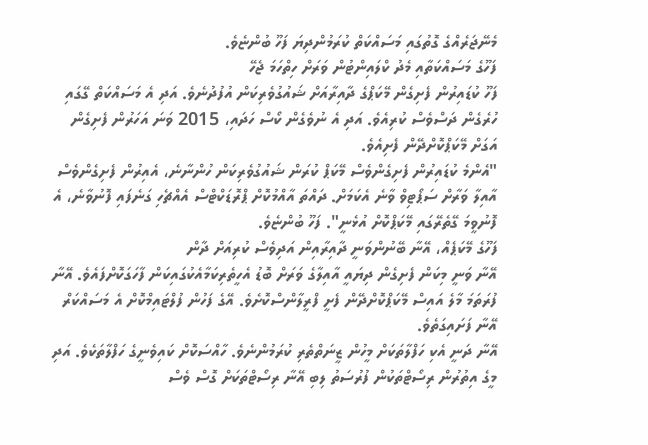މެނޭޖަރެއްގެ ގޮތުގައި މަސައްކަތް ކުރަމުންދިޔަ ފަހޫ ބުންޏެވެ.
ފަހޫގެ މަސައްކަތާއި މެދު ކްލައިންޓުން ވަރަށް ހިތްހަމަ ޖެހޭ
ފަހޫ ކުޑައިރުން ފެށިގެން މޭކަޕްގެ ދާއިރާއަށް ޝައުގުވެރިކަން އުފުދުނެވެ. އަދި އެ މަސައްކަތް ގޭގައި ހުރެގެން ދަސްވެސް ކުރިއެވެ. އަދި އެ ނުވެގެން ކޯސް ހަދައި، 2015 ވަނަ އަހަރުން ފެށިގެން އަގަށް މޭކަޕްކޮށްދޭން ފެށިއެވެ.
"އެންމެ ކުޑައިރުން ފެށިގެންވެސް މޭކަޕް ކުރަން ޝައުގުވެރިކަން ހުންނާނެ، އެއިރުން ފެށިގެންވެސް އާއިލާ ވަރާށް ސަޕޯޓިވް ވާނެ އެކަމަށް. ދައްތަ އާއްމުކޮށް ޕްރޮޑަކްޓްސް އެއްޗެހި ގަނެފައި ފޮނުވާނެ، އެ ފޮނުވީމަ ގޭތެރޭގައި މޭކަޕްކޮށް އުޅެނީ". ފަހޫ ބުންޏެވެ.
ފަހޫގެ މޭކަޕެއް، އޭނާ ބޭނުންވަނީ ދާއިރާއިން އަދިވެސް ކުރިއަށް ދާން
އޭނާ ވަނީ މިކަން ފެށިގެން ދިޔައީ އާއިލާގެ ވަރަށް ބޮޑު އެހީތެރިކަމާއެކުގައިކަން ފާހަގަކޮށްފައެވެ. އޭނާ ފުރަތަމަ މާލެ އައިސް މޭކަޕްކޮށްދޭން ފެށީ ފްރީލާންސްކޮށެވެ. އޭގެ ފަހުން ފުލްޓައިމްކޮށް އެ މަސައްކަރް އޭނާ ފަށައިގަތެވެ.
އޭނާ ދަނީ އެކި ހަފްލާތަކަށް މީހުން ޒީނަތްތެރި ކުރަމުންނެވެ. ހާއްސަކޮށް ކައިވެނީގެ ހަފްލާތަކެވެ. އަދި މީގެ އިތުރުން ރިސޯޓްތަކުން ފުރުސަތު ލިބި އޭނާ ރިސޯޓްތަކަށް ގޮސް ވެސް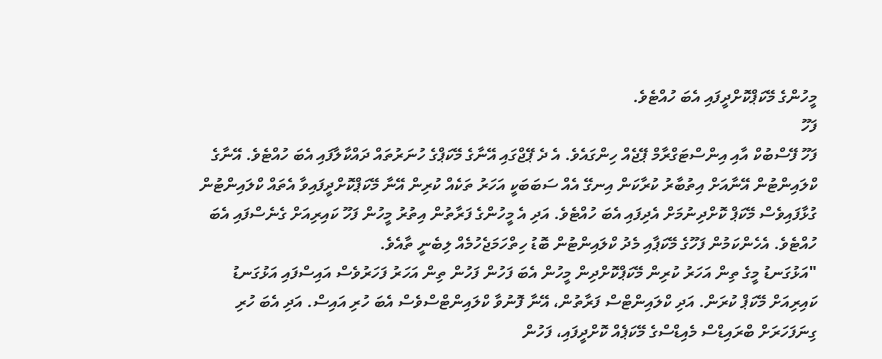މީހުންގެ މޭކަޕްކޮށްދީފައި އެބަ ހުއްޓެވެ.
ފަހޫ
ފަހޫ ފޭސްބުކް އާއި އިންސްޓަގްރާމް ޕޭޖެއް ހިންގައެވެ. އެ ދެ ޕޭޖްގައި އޭނާގެ މޭކަޕްގެ ހުނަރުތައް ދައްކާލާފައި އެބަ ހުއްޓެވެ. އޭނާގެ ކްލައިންޓުން އޭނާއަށް އިތުބާރު ކުރާކަން އިނގޭ އެއް ސަބަބަކީ އަހަރު ތަކެއް ކުރިން އޭނާ މޭކަޕްކޮށްދީފައިވާ އެތައް ކްލައިންޓުން ގުޅާފައިވެސް މޭކަޕް ކޮށްދިނުމަށް އެދިފައި އެބަ ހުއްޓެވެ. އަދި އެ މީހުންގެ ފަރާތުން އިތުރު މީހުން ފަހޫ ކައިރިއަށް ގެނެސްފައި އެބަ ހުއްޓެވެ. އެހެންކަމުން ފަހޫގެ މޭކަޕާއި މެދު ކްލައިންޓުން ބޮޑު ހިތްހަމަޖެހުމެއް ލިބެނީ ތާއެވެ.
"އަޅުގަނޑު މީގެ ތިން އަހަރު ކުރިން މޭކަޕްކޮށްދިން މީހުން އެބަ ފަހުން ފަހުން ތިން އަހަރު ފަހަރުވެސް އައިސްފައި އަޅުގަނޑު ކައިރިއަށް މޭކަޕް ކުރަން. އަދި ކްލައިންޓްސް ފަރާތުން، އޭނާ ފޮނުވާ ކްލައިންޓްސްވެސް އެބަ ހުރި އައިސް. އަދި އެބަ ހުރި ގިނަފަހަރަށް ބްރައިޑްސް މެއިޑްސްގެ މޭކަޕެއް ކޮށްދީފައި، ފަހުން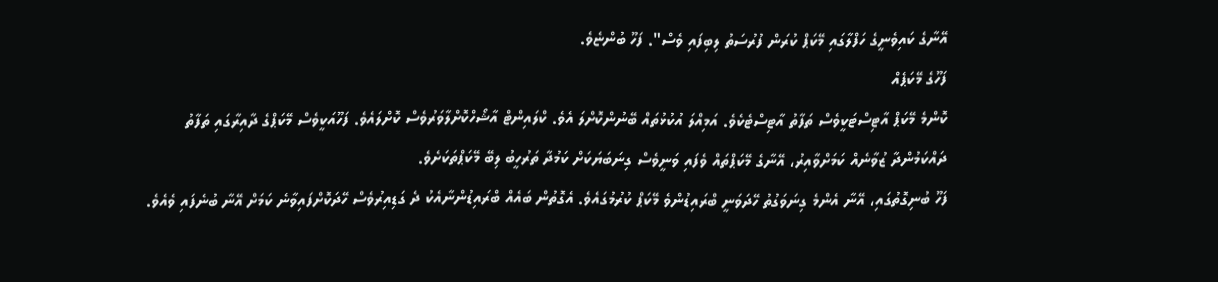އޭނާގެ ކައިވެނީގެ ހަފްލާގައި މޭކަޕް ކުރަން ފުރުސަތު ލިބިފައި ވެސް". ފަހޫ ބުންޏެވެ.
ފަހޫގެ މޭކަޕެއް
ކޮންމެ މޭކަޕް އާޓިސްޓަކީވެސް ތަފާތު އާޓިސްޓެކެވެ. އަމިއްލަ އުކުޅުތައް ބޭނުންކޮށްލަ އެވެ. ކްލައިންޓް އާޝޯހްކޮށްލާވަރުވެސް ކޮށްލައެވެ. ފަހޫއަކީވެސް މޭކަޕްގެ ދާއިރާގައި ތަފާތު ދައްކަމުންދާ ޒުވާނެއް ކަމަށްވާއިރު، އޭނާގެ މޭކަޕްތައް ވެފައި ވަނީވެސް ގިނަބަޔަކަށް ކަމުދާ ތަރުހީބު ލިބޭ މޭކަޕްތަކަށެވެ.
ފަހޫ ބުނިގޮތުގައި، އޭނާ އެންމެ ގިނަވަގުތު ހޭދަވަނީ ބްރައިޑުންވެ މޭކަޕް ކުރުމުގައެވެ. އެގޮތުން ބައެއް ބްރައިޑުންނާއެކު ދެ ގަޑިއިރުވެސް ހޭދަކޮށްފައިވާނެ ކަމަށް އޭނާ ބުނެފައި ވެއެވެ.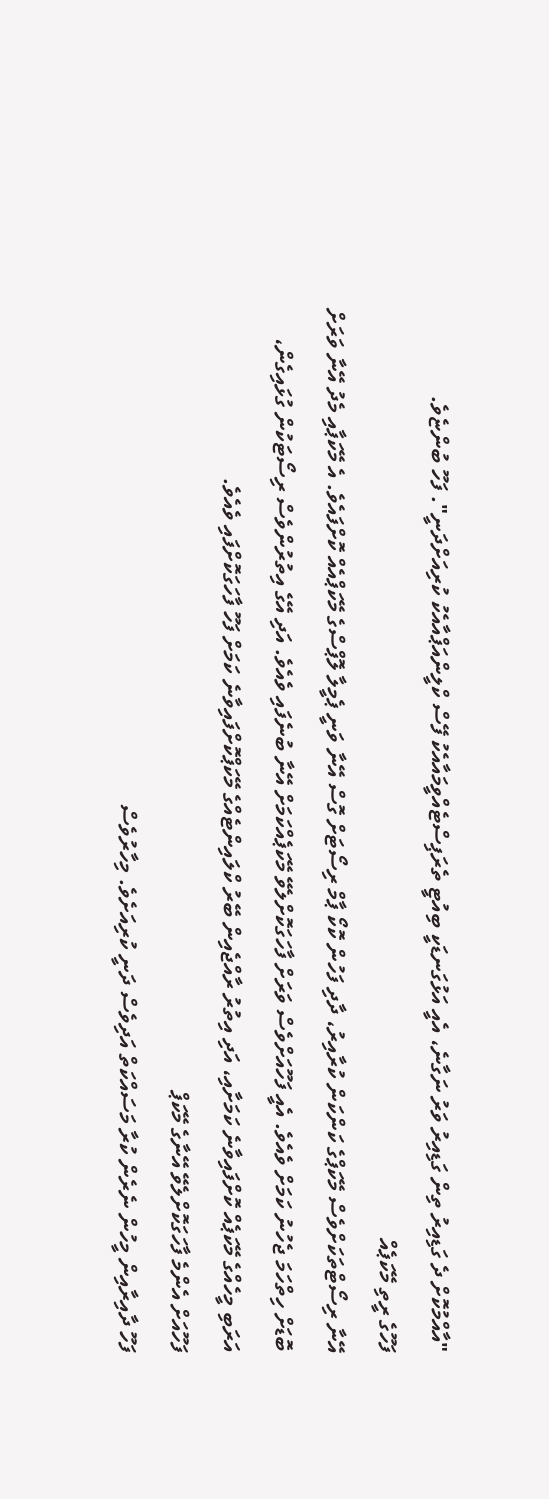"އާއްމުކޮށް ދެ ގަޑިއިރު ތިން ގަޑިއިރު ވަރު ނަގާނެ، އެއީ އަޅުގަނޑަކީ ބިއުޓީ ތެރަޕިސްޓެއްވީމައާއެކު ފޭސް ކްލީންއަޕްއާއެކު ކުރިއަށްދަނީ". ފަހޫ ބުންޏެވެ.
ފަހޫގެ ރީތި މޭކަޕެއް
އޭނާ ރިސޯޓްތަކަށްވެސް މޭކަޕްގެ ކަންކަން ކުރާއިރު، ދާދި ފަހުން ކޮކޯ ޕާމް ރިސޯޓަށް ގޮސް އޭނާ ވަނީ ޕެމީލާ ލޮޕްސްގެ މޭކަޕްއެއް ކޮށްފައެވެ. އެ މޭކަޕާއި މެދު އޭނާ ވަރަށް ބޮޑަށް ހިތްހަމަ ޖެހުނު ކަމަށް ވެއެވެ. އެއީ ފަހޫއަށްވެސް ވަރަށް ފާހަގަކޮށްލެވޭ މޭކަޕެއްކަމަށް އޭނާ ބުނެފައި ވެއެވެ. އަދި އޭގެ އިތުރުންވެސް ރިސޯޓަކުން ގުޅައިގެން، އަރަބި މީހެއްގެ މޭކަޕެއް ކޮށްފައިވާނެ ކަމަށާއި، އަދި އިތުރު ރާއްޖެއިން ބޭރު ކްލައިންޓެއްގެ މޭކަޕްކޮށްފައިވާނެ ކަމަށް ފަހޫ ފާހަގަކޮށްފައި ވެއެވެ.
ފަހޫއަށް އެންމެ ފާހަގަކޮށްލެވޭ އޭނާގެ މޭކަޕް
ފަހޫ ދާއިރާއިން މީހުން ނެރެން ކުރާ މަސައްކަތް އަދިވެސް ދަނީ ކުރިއަށެވެ. މިހާރުވެސް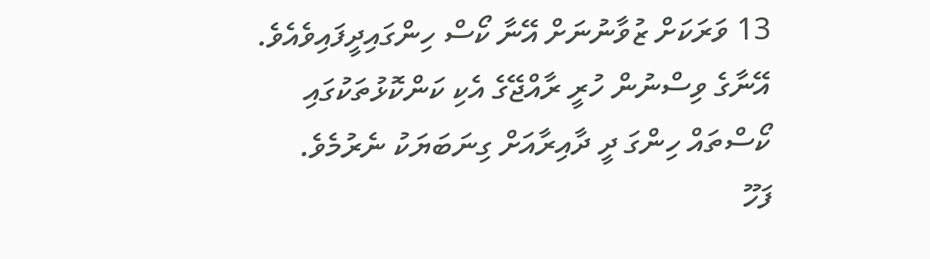13 ވަރަކަށް ޒުވާނުނަށް އޭނާ ކޯސް ހިންގައިދީފައިވެއެވެ. އޭނާގެ ވިސްނުން ހުރީ ރާއްޖޭގެ އެކި ކަންކޮޅުތަކުގައި ކޯސްތައް ހިންގަ ދީ ދާއިރާއަށް ގިނަބަޔަކު ނެރުމެވެ.
ފަހޫ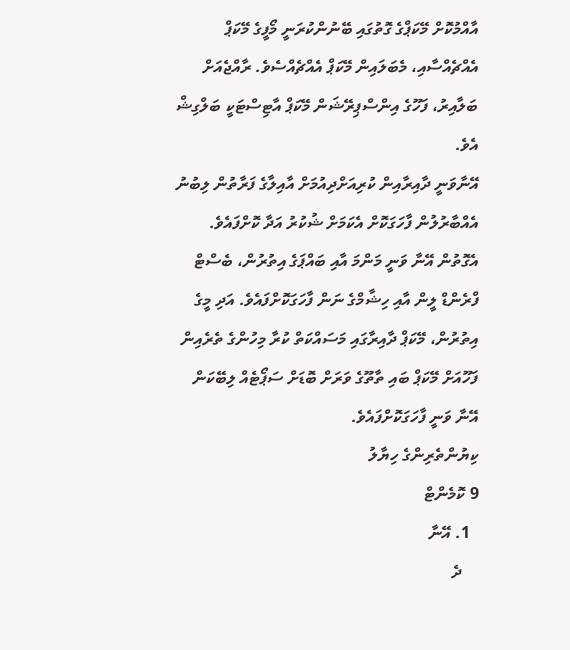އާއްމުކޮށް މޭކަޕްގެ ގޮތުގައި ބޭނުންކުރަނީ މޯފީގެ މޭކަޕް އެއްޗެއްސާއި، މެބަލައިން މޭކަޕް އެއްޗެއްސެވެ. ރާއްޖެއަށް ބަލާއިރު، ފަހޫގެ އިންސްޕިރޭޝަން މޭކަޕް އާޓިސްޓަކީ ބަލްގިޝް އެވެ.
އޭނާވަނީ ދާއިރާއިން ކުރިއަށްދިއުމަށް އާއިލާގެ ފަރާތުން ލިބުނު އެއްބާރުލުން ފާހަގަކޮށް އެކަމަށް ޝުކުރު އަދާ ކޮށްފައެވެ. އެގޮތުން އޭނާ ވަނީ މަންމަ އާއި ބައްޕަގެ އިތުރުން، ބެސްޓް ފްރެންޑް ލީން އާއި ހިޝާމްގެ ނަން ފާހަގަކޮށްފައެވެ. އަދި މީގެ އިތުރުން، މޭކަޕް ދާއިރާގައި މަސައްކަތް ކުރާ މިހުންގެ ތެރެއިން ފަހޫއަށް މޭކަޕް ބައި ތާތޫގެ ވަރަށް ބޮޑަށް ސަޕޯޓެއް ލިބޭކަން އޭނާ ވަނީ ފާހަގަކޮށްފައެވެ.
ކިޔުންތެރިންގެ ހިޔާލު
9 ކޮމެންޓް
  1. އޭނާ
    ދެ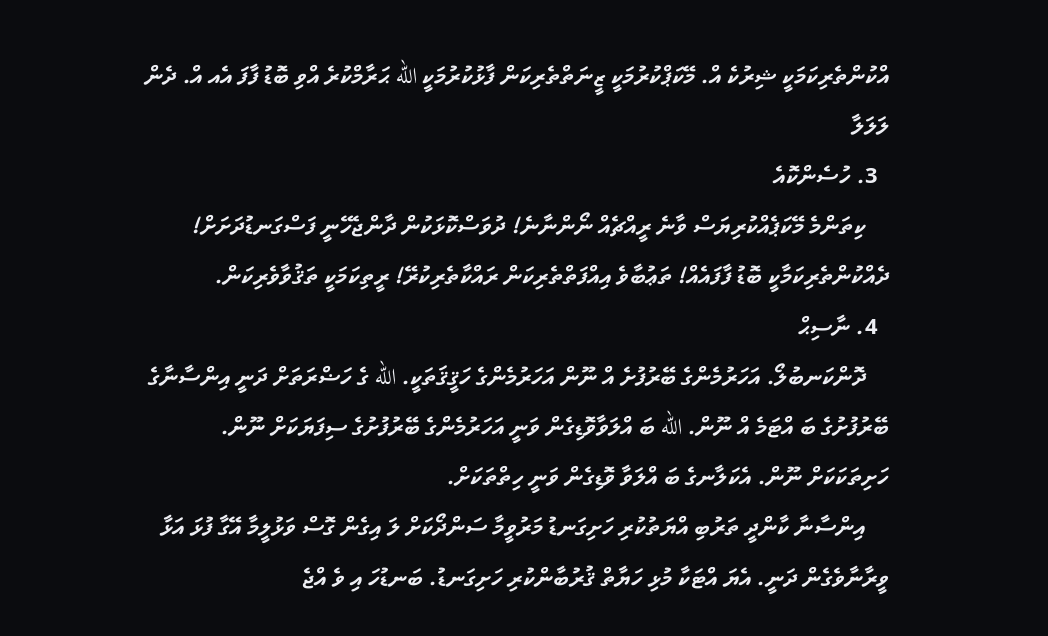އްކުންތެރިކަމަކީ ޝިރުކެ އް. މޭކަޕްކުރުމަކީ ޒީނަތްތެރިކަން ފާޅުކުރުމަކީ الله ޙަރާމްކުރެ އްވި ބޮޑު ފާފަ އެއ އް. ދެން ލަލަލާ
  3. ހުސެންކޮއެ
    ކިތަންމެ މޭކަޕެއްކުރިޔަސް ވާނެ ރީއްޗެއް ނޯންނާނެ! ދުވަސްކޮޅަކުން ދާންޖެހޭނީ ފަސްގަނޑުދަށަށް! ދެއްކުންތެރިކަމާކީ ބޮޑު ފާފައެއް! ތަޢުބާވެ އިއްފަތްތެރިކަން ރައްކާތެރިކުރޭ! ރީތިކަމަކީ ތަޤުވާވެރިކަން.
  4. ނާސިޙް
    ދޮންކަނބުލޯ. އަހަރުމެންގެ ބޭރުފުށެ އް ނޫން އަހަރުމެންގެ ހަޤީޤަތަކީ. الله ގެ ހަޟްރަތަށް ދަނީ އިންސާނާގެ ބޭރުފުށުގެ ބަ އްޓަމެ އް ނޫން. الله ބަ އްލަވާވޮޑިގެން ވަނީ އަހަރުމެންގެ ބޭރުފުށުގެ ސިފަޔަކަށް ނޫން. ހަށިތަކަކަށް ނޫން. އެކަލާނގެ ބަ އްލަވާ ވޮޑިގެން ވަނީ ހިތްތަކަށް.
    އިންސާނާ ކާންދީ ތަރުބި އްޔަތުކުރި ހަށިގަނޑު މަރުވީމާ ސަންދޯކަށް ލަ އިގެން ގޮސް ވަޅުލީމާ އޭގާ ފުޅަ އަޅާ ވީރާނާވެގެން ދަނީ. އެޔަ އްޓަކާ މުޅި ހަޔާތް ޤުރުބާންކުރި ހަށިގަނޑު. ބަނޑުހަ އި ވެ އްޖެ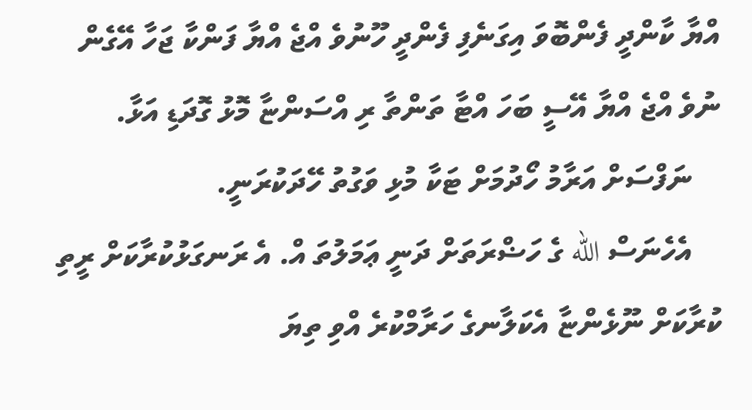އްޔާ ކާންދީ ފެންބޮވަ އިގަނެފި ފެންދީ ހޫނުވެ އްޖެ އްޔާ ފަންކާ ޖަހާ އޭގެން ނުވެ އްޖެ އްޔާ އޭސީ ބަހަ އްޓާ ތަންތާ ރި އްސަންޏާ މޮޅު ގޮދަޑި އަޅާ.
    ނަފްސަށް އަރާމު ހޯދުމަށް ޓަކާ މުޅި ވަގުތު ހޭދަކުރަނީ.
    އެހެނަސް الله ގެ ހަޟްރަތަށް ދަނީ ޢަމަލުތަ އް. އެ ރަނގަޅުކުރާކަށް ރީތި ކުރާކަށް ނޫޅެންޏާ އެކަލާނގެ ހަރާމްކުރެ އްވި ތިޔަ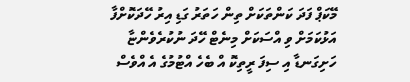މޭކަޕް ފަދަ ކަންތަކަށް ތިން ހަތަރު ގަޑި އިރު ހޭދަކޮށްފާ އަޅުކަމަށް ވި އްސަކަށް މިނެޓް ހޭދަ ނުކުރެވެންޏާ ހަށިގަނޑާ އި ސިފަ ރީތިކޮ އް ބެހެ އްޓުމުގެ އެ އްވެސް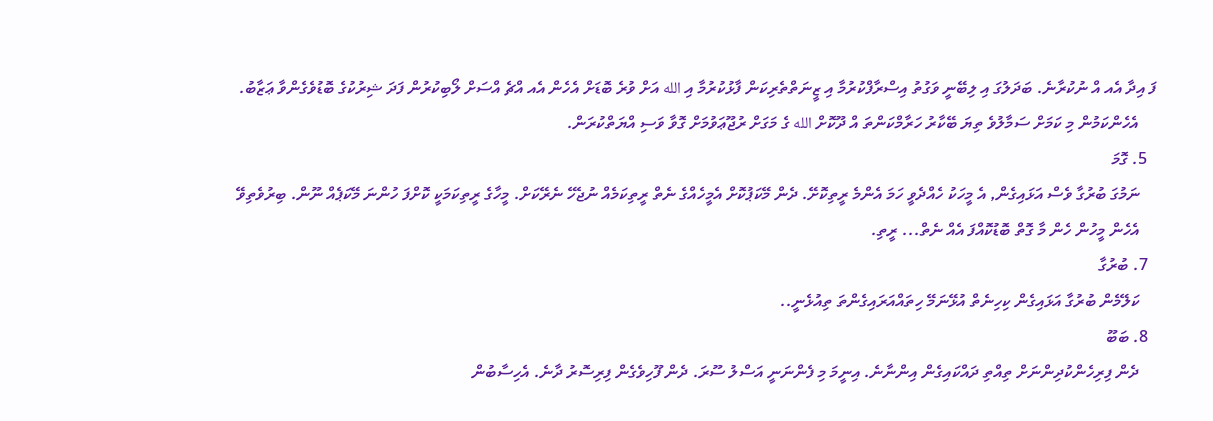ފަ އިދާ އެއ އް ނުކުރާނެ. ބަދަލުގަ އި ލިބޭނީ ވަގުތު އިސްރާފްކުރުމާ އި ޒީނަތްތެރިކަން ފާޅުކުރުމާ އި الله އަށް ވުރެ ބޮޑަށް އެހެން އެއ އްޗެ އްސަށް ލޯބިކުރުން ފަދަ ޝިރުކުގެ ބޮޑުވެގެންވާ ޢަޒާބު.
    އެހެންކަމުން މި ކަމަށް ސަމާލުވެ ތިޔަ ބޭކާރު ހަރާމްކަންތަ އް ދޫކޮށް الله ގެ މަގަށް ރުޖޫޢަވުމަށް ގޮވާ ވަސި އްޔަތްކުރަން.
  5. ގޮމަ
    ނަމުގަ ބުރުގާ ވެސް އަޅައިގެން, އެ މީހަކު ހެއްދެވީ ހަމަ އެންމެ ރީތިކޮށޭ. ދެން މޭކަޕުކޮށް އެމީހެއްގެ ނެތް ރީތިކަމެއް ނުޖެހޭ ނެރޭކަށް. މީހާގެ ރީތިކަމަކީ ކޮށްފަ ހުންނަ މޭކަޕެއް ނޫން. ބިރުވެތިވޭ
    އެހެން މީހުން ހެން މާ ގޮތް ބޮޑުކޮއްފަ އެއް ނެތް... ރީތި.
  7. ބުރުގާ
    ކަލޭމެން ބުރުގާ އަޅައިގެން ކިހިނެތް އުޅޭނަމޭ ހިތައްއަރައިގެންތަ ތިއުޅެނީ..
  8. ބަބޫ
    ދެން ފިރިހެންކުދިންނަށް ތިއްތި ދައްކައިގެން އިންނާނެ. އިނީމަ މި ފެންނަނީ އަސްލު ސޫރަ. ދެން ފޫހިވެގެން ފިރިސޮރު ދާނެ. އެހިސާބުން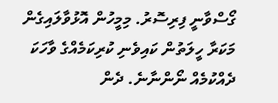ގޯސްވާނީ ފިރިސޮރު. މިމީހުން އޮޅުވާލައިގެން މަކަރާ ހީލަތުން ކައިވެނި ކުރިކަމެއްގެ ވާހަކަ ދެއްކުމެއް ނޯންނާނެ. ދެން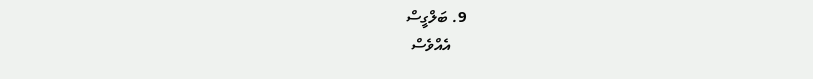9. ބަލްގީސް
    އެއްވެސް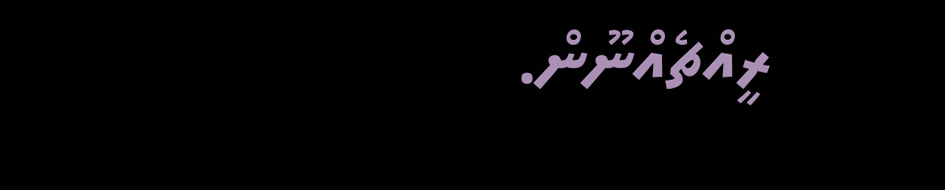ރީއްޗެއްނޫން.